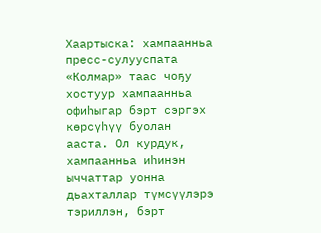Хаартыска: хампаанньа пресс-сулууспата
«Колмар» таас чоҕу хостуур хампаанньа офиһыгар бэрт сэргэх көрсүһүү буолан ааста. Ол курдук, хампаанньа иһинэн ыччаттар уонна дьахталлар түмсүүлэрэ тэриллэн, бэрт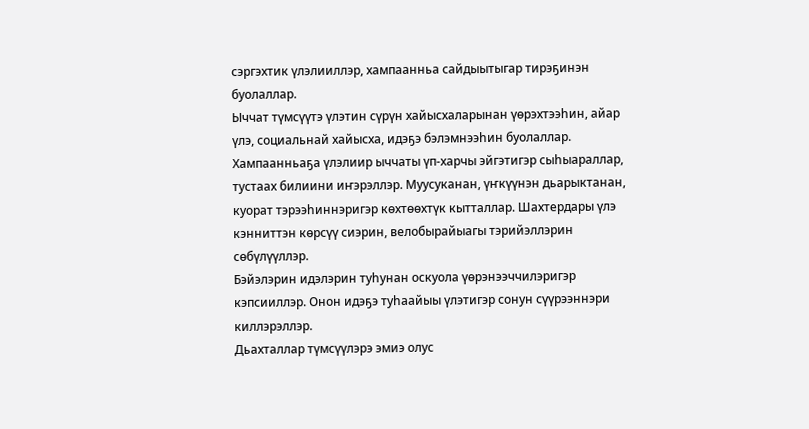сэргэхтик үлэлииллэр, хампаанньа сайдыытыгар тирэҕинэн буолаллар.
Ыччат түмсүүтэ үлэтин сүрүн хайысхаларынан үөрэхтээһин, айар үлэ, социальнай хайысха, идэҕэ бэлэмнээһин буолаллар. Хампаанньаҕа үлэлиир ыччаты үп-харчы эйгэтигэр сыһыараллар, тустаах билиини иҥэрэллэр. Муусуканан, үҥкүүнэн дьарыктанан, куорат тэрээһиннэригэр көхтөөхтүк кытталлар. Шахтердары үлэ кэнниттэн көрсүү сиэрин, велобырайыагы тэрийэллэрин сөбүлүүллэр.
Бэйэлэрин идэлэрин туһунан оскуола үөрэнээччилэригэр кэпсииллэр. Онон идэҕэ туһаайыы үлэтигэр сонун сүүрээннэри киллэрэллэр.
Дьахталлар түмсүүлэрэ эмиэ олус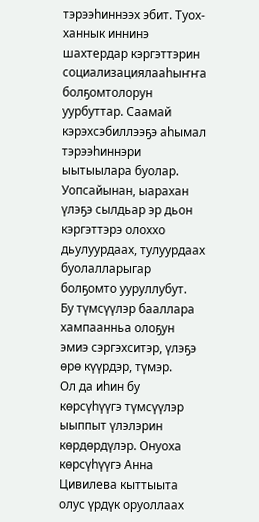тэрээһиннээх эбит. Туох-ханнык иннинэ шахтердар кэргэттэрин социализациялааһыҥҥа болҕомтолорун уурбуттар. Саамай кэрэхсэбиллээҕэ аһымал тэрээһиннэри ыытыылара буолар. Уопсайынан, ыарахан үлэҕэ сылдьар эр дьон кэргэттэрэ олоххо дьулуурдаах, тулуурдаах буолалларыгар болҕомто ууруллубут.
Бу түмсүүлэр бааллара хампаанньа олоҕун эмиэ сэргэхситэр, үлэҕэ өрө күүрдэр, түмэр.
Ол да иһин бу көрсүһүүгэ түмсүүлэр ыыппыт үлэлэрин көрдөрдүлэр. Онуоха көрсүһүүгэ Анна Цивилева кыттыыта олус үрдүк оруоллаах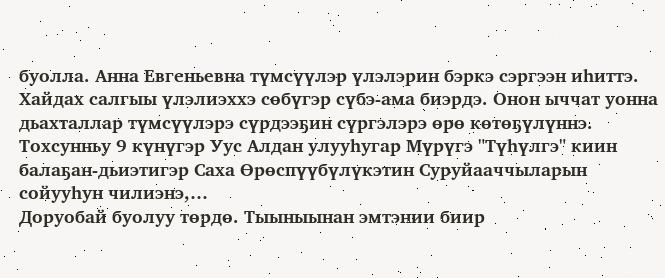буолла. Анна Евгеньевна түмсүүлэр үлэлэрин бэркэ сэргээн иһиттэ. Хайдах салгыы үлэлиэххэ сөбүгэр сүбэ-ама биэрдэ. Онон ыччат уонна дьахталлар түмсүүлэрэ сүрдээҕин сүргэлэрэ өрө көтөҕүлүннэ.
Тохсунньу 9 күнүгэр Уус Алдан улууһугар Мүрүгэ "Түһүлгэ" киин балаҕан-дьиэтигэр Саха Өрөспүүбүлүкэтин Суруйааччыларын сойууһун чилиэнэ,…
Доруобай буолуу төрдө. Тыыныынан эмтэнии биир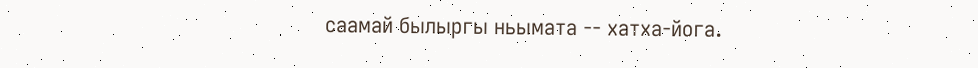саамай былыргы ньымата -- хатха-йога.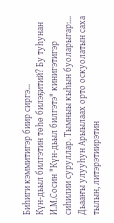Биһиги кэммитигэр биир сиргэ…
Күн-дьыл билгэтин төһө билэҕитий? Бу туһунан И.М.Сосин "Күн-дьыл билгэтэ" кинигэтигэр сиһилии суруллар. Тымныы кыһын буоларыгар:…
Дьааҥы улууһун Арыылаах орто оскуолатын саха тылын, литэрэтиирэтин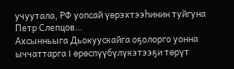учуутала, РФ уопсай үөрэхтээһинин туйгуна Петр Слепцов…
Ахсынньыга Дьокуускайга оҕолорго уонна ыччаттарга I өрөспүүбүлүкэтээҕи төрүт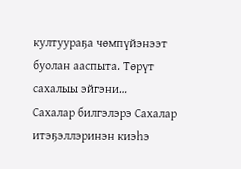култуураҕа чөмпүйэнээт буолан ааспыта. Төрүт сахалыы эйгэни…
Сахалар билгэлэрэ Сахалар итэҕэллэринэн киэһэ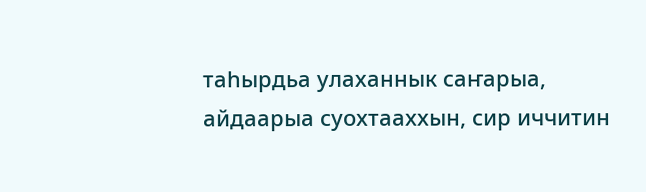таһырдьа улаханнык саҥарыа, айдаарыа суохтааххын, сир иччитин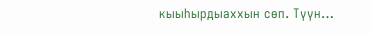кыыһырдыаххын сөп. Түүн…